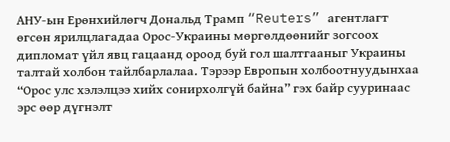АНУ-ын Ерөнхийлөгч Дональд Трамп “Reuters” агентлагт өгсөн ярилцлагадаа Орос-Украины мөргөлдөөнийг зогсоох дипломат үйл явц гацаанд ороод буй гол шалтгааныг Украины талтай холбон тайлбарлалаа. Тэрээр Европын холбоотнуудынхаа “Орос улс хэлэлцээ хийх сонирхолгүй байна” гэх байр сууринаас эрс өөр дүгнэлт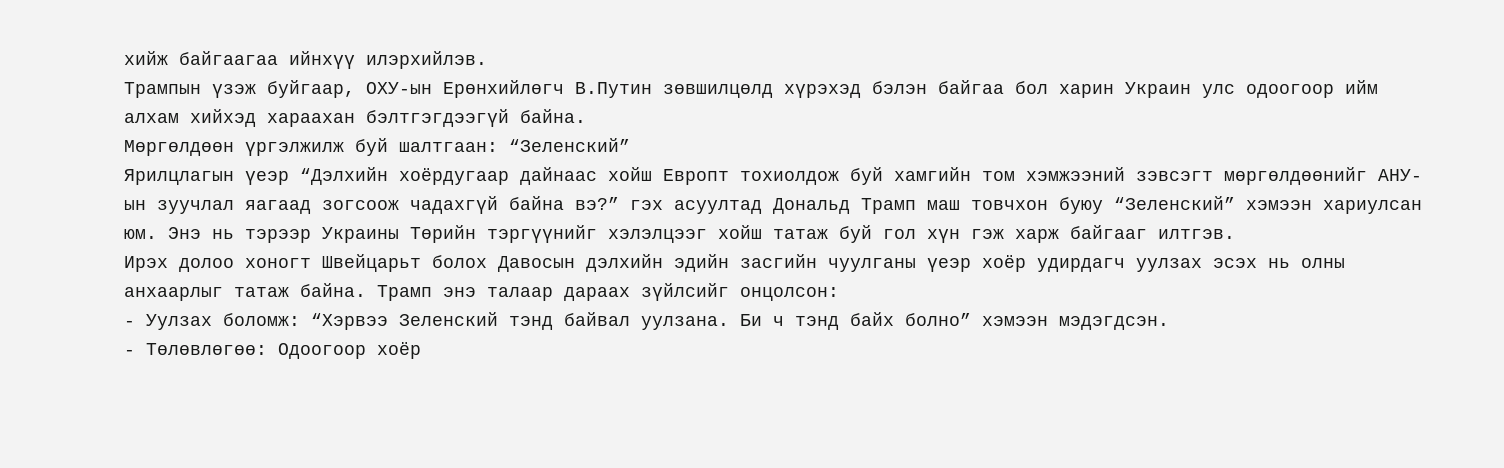хийж байгаагаа ийнхүү илэрхийлэв.
Трампын үзэж буйгаар, ОХУ-ын Ерөнхийлөгч В.Путин зөвшилцөлд хүрэхэд бэлэн байгаа бол харин Украин улс одоогоор ийм алхам хийхэд хараахан бэлтгэгдээгүй байна.
Мөргөлдөөн үргэлжилж буй шалтгаан: “Зеленский”
Ярилцлагын үеэр “Дэлхийн хоёрдугаар дайнаас хойш Европт тохиолдож буй хамгийн том хэмжээний зэвсэгт мөргөлдөөнийг АНУ-ын зуучлал яагаад зогсоож чадахгүй байна вэ?” гэх асуултад Дональд Трамп маш товчхон буюу “Зеленский” хэмээн хариулсан юм. Энэ нь тэрээр Украины Төрийн тэргүүнийг хэлэлцээг хойш татаж буй гол хүн гэж харж байгааг илтгэв.
Ирэх долоо хоногт Швейцарьт болох Давосын дэлхийн эдийн засгийн чуулганы үеэр хоёр удирдагч уулзах эсэх нь олны анхаарлыг татаж байна. Трамп энэ талаар дараах зүйлсийг онцолсон:
- Уулзах боломж: “Хэрвээ Зеленский тэнд байвал уулзана. Би ч тэнд байх болно” хэмээн мэдэгдсэн.
- Төлөвлөгөө: Одоогоор хоёр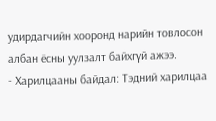удирдагчийн хооронд нарийн товлосон албан ёсны уулзалт байхгүй ажээ.
- Харилцааны байдал: Тэдний харилцаа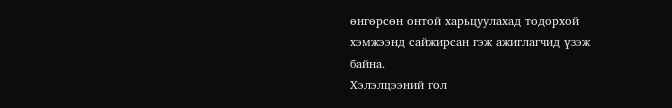өнгөрсөн онтой харьцуулахад тодорхой хэмжээнд сайжирсан гэж ажиглагчид үзэж байна.
Хэлэлцээний гол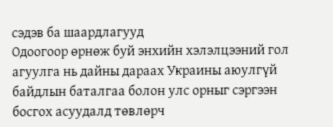сэдэв ба шаардлагууд
Одоогоор өрнөж буй энхийн хэлэлцээний гол агуулга нь дайны дараах Украины аюулгүй байдлын баталгаа болон улс орныг сэргээн босгох асуудалд төвлөрч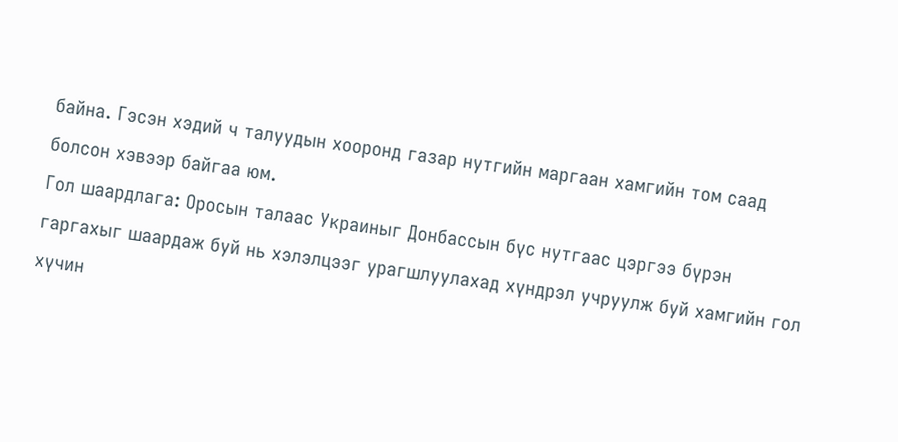байна. Гэсэн хэдий ч талуудын хооронд газар нутгийн маргаан хамгийн том саад болсон хэвээр байгаа юм.
Гол шаардлага: Оросын талаас Украиныг Донбассын бүс нутгаас цэргээ бүрэн гаргахыг шаардаж буй нь хэлэлцээг урагшлуулахад хүндрэл учруулж буй хамгийн гол хүчин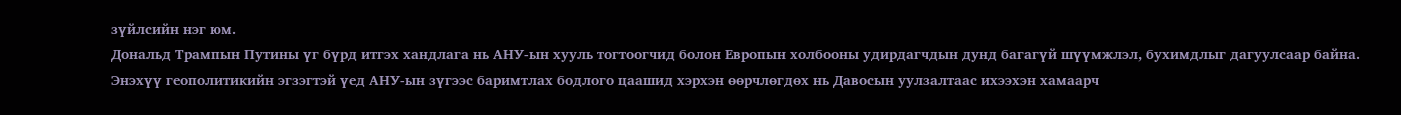зүйлсийн нэг юм.
Дональд Трампын Путины үг бүрд итгэх хандлага нь АНУ-ын хууль тогтоогчид болон Европын холбооны удирдагчдын дунд багагүй шүүмжлэл, бухимдлыг дагуулсаар байна. Энэхүү геополитикийн эгзэгтэй үед АНУ-ын зүгээс баримтлах бодлого цаашид хэрхэн өөрчлөгдөх нь Давосын уулзалтаас ихээхэн хамаарч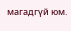магадгүй юм.